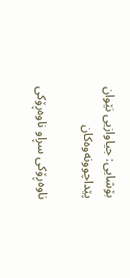بۆشایی: جیاوازیی نێوان پێداچوونەوەکان

ناوەڕۆکی سڕاو ناوەڕۆکی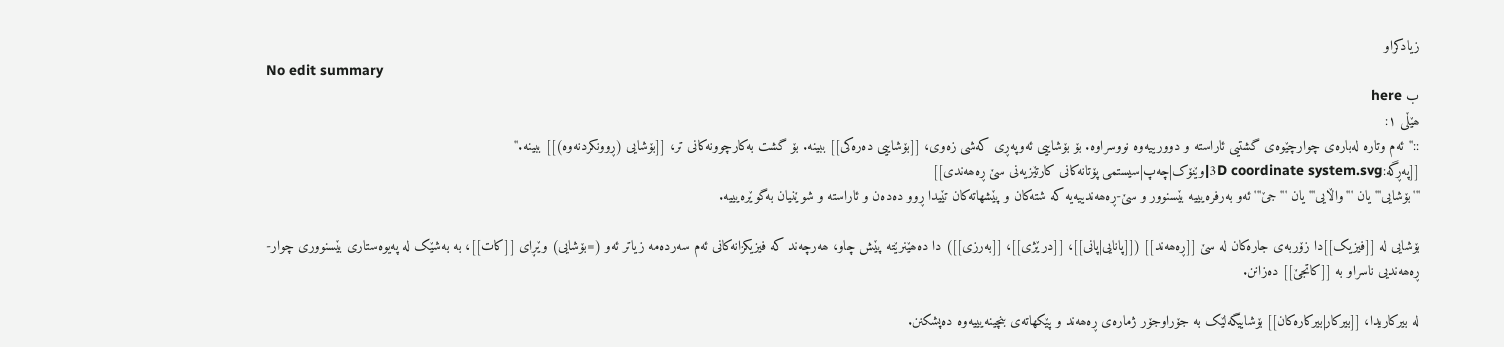زیادکراو
No edit summary
ب here
ھێڵی ١:
::''ئەم وتارە لەبارەی چوارچێوەی گشتیی ئاراستە و دوورییەوە نووسراوە. بۆ بۆشاییی ئەوپەڕی کەشی زەوی، [[بۆشاییی دەرەکی]] ببینە. بۆ گشت بەکارچوونەکانی تر، [[بۆشایی (ڕوونکردنەوە)]] ببینە.''
[[پەڕگە:3D coordinate system.svg|وێنۆک|چەپ|سیستمی پۆتانەکانی کارتێزیەنی سێ ڕەھەندی]]
'''بۆشایی''' یان '''واڵایی''' یان '''جێ''' ئەو بەرفرەیییە بێسنوور و سێ-ڕەھەندییەیە کە شتەکان و پێشھاتەکان تێیدا ڕوو دەدەن و ئاراستە و شوێنیان بەگوێرەیییە.

بۆشایی لە [[فیزیک]]دا زۆربەی جارەکان لە سێ [[ڕەھەند]] ([[پانایی|پانی]]، [[درێژی]]، [[بەرزی]]) دا دەھێنرێتە پێش چاو، ھەرچەند کە فیزیکزانەکانی ئەم سەردەمە زیاتر ئەو (=بۆشایی) وێڕای [[کات]]، بە بەشێک لە پەیوەستاری بێسنووری چوار-ڕەھەندیی ناسراو بە [[کاتجێ]] دەزانن.

لە بیرکاریدا، [[بیرکار|بیرکارەکان]] بۆشاییگەلێک بە جۆراوجۆر ژمارەی ڕەھەند و پێکھاتەی بنچینەیییەوە دەپشکنن.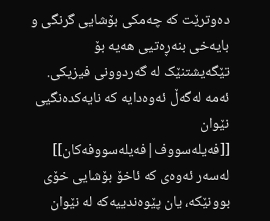دەوترێت کە چەمکی بۆشایی گرنگی و بایەخی بنەڕەتیی ھەیە بۆ تێگەیشتنێک لە گەردوونی فیزیکی. ئەمە لەگەڵ ئەوەدایە کە نایەکدەنگیی نێوان [[فەیلەسووف|فەیلەسووفەکان]] لەسەر ئەوەی کە ئاخۆ بۆشایی خۆی بوونێکە، یان پێوەندییەکە لە نێوان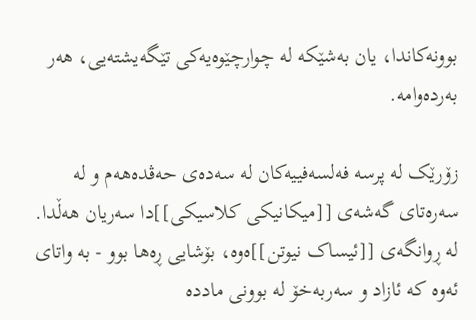بوونەکاندا، یان بەشێکە لە چوارچێوەیەکی تێگەیشتەیی، ھەر بەردەوامە.

زۆرێک لە پرسە فەلسەفییەکان لە سەدەی حەڤدەھەم و لە سەرەتای گەشەی [[میکانیکی کلاسیکی]]دا سەریان ھەڵدا. لە ڕوانگەی [[ئیساک نیوتن]]ەوە، بۆشایی ڕەھا بوو - بە واتای ئەوە کە ئازاد و سەربەخۆ لە بوونی ماددە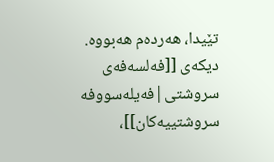تێیدا، ھەردەم ھەبووە. دیکەی [[فەلسەفەی سروشتی|فەیلەسووفە سروشتییەکان]]،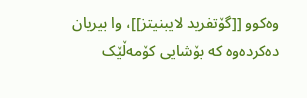وەکوو [[گۆتفرید لایبنیتز]]، وا بیریان دەکردەوە کە بۆشایی کۆمەڵێک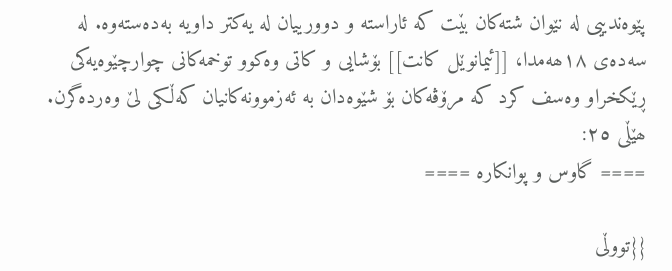پێوەندییی لە نێوان شتەکان بێت کە ئاراستە و دوورییان لە یەکتر داویە بەدەستەوە. لە سەدەی ١٨ھەمدا، [[ئیمانوێل کانت]] بۆشایی و کاتی وەکوو توخمەکانی چوارچێوەیەکی ڕێکخراو وەسف کرد کە مرۆڤەکان بۆ شێوەدان بە ئەزموونەکانیان کەڵکی لێ وەردەگرن.
ھێڵی ٢٥:
==== گاوس و پوانکارە ====

{{تووڵی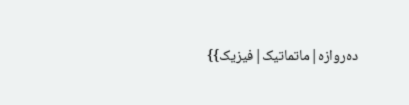دەروازە|ماتماتیک|فیزیک}}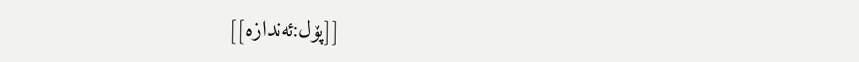[[پۆل:ئەندازە]]